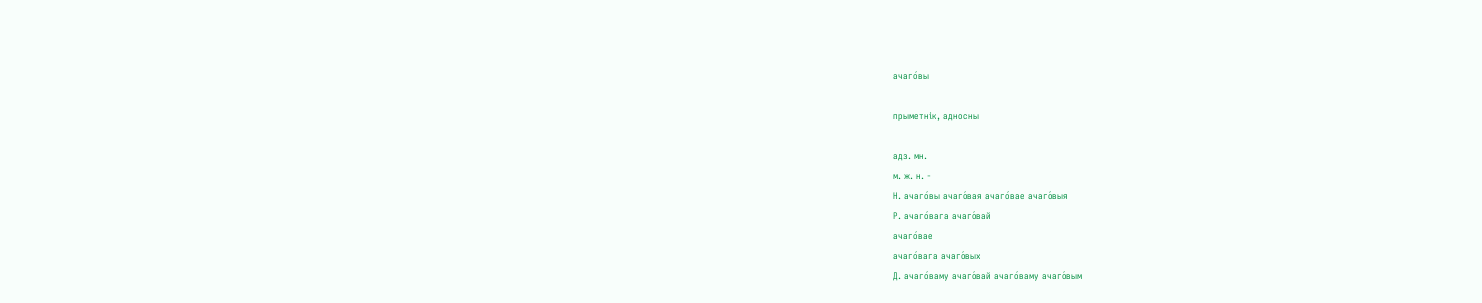ачаго́вы

прыметнік, адносны

адз. мн.
м. ж. н. -
Н. ачаго́вы ачаго́вая ачаго́вае ачаго́выя
Р. ачаго́вага ачаго́вай
ачаго́вае
ачаго́вага ачаго́вых
Д. ачаго́ваму ачаго́вай ачаго́ваму ачаго́вым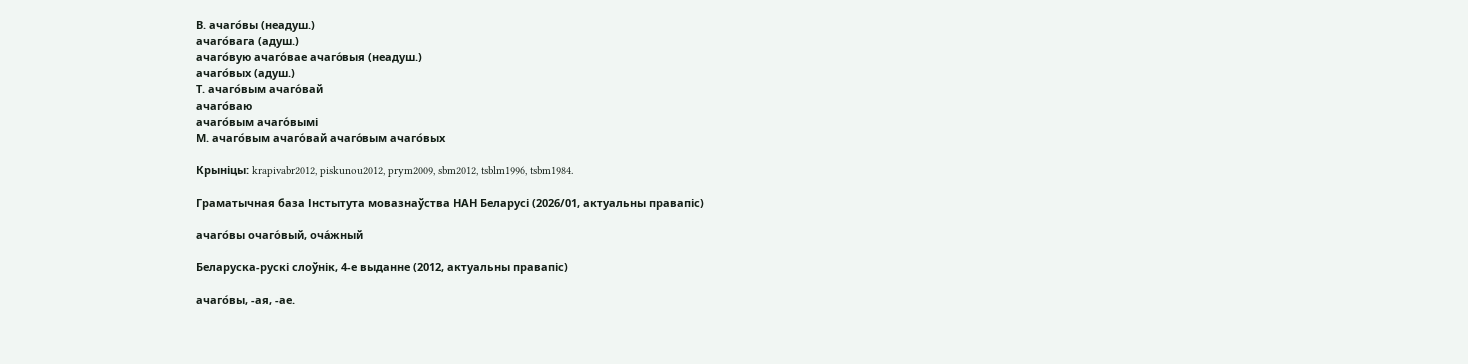В. ачаго́вы (неадуш.)
ачаго́вага (адуш.)
ачаго́вую ачаго́вае ачаго́выя (неадуш.)
ачаго́вых (адуш.)
Т. ачаго́вым ачаго́вай
ачаго́ваю
ачаго́вым ачаго́вымі
М. ачаго́вым ачаго́вай ачаго́вым ачаго́вых

Крыніцы: krapivabr2012, piskunou2012, prym2009, sbm2012, tsblm1996, tsbm1984.

Граматычная база Інстытута мовазнаўства НАН Беларусі (2026/01, актуальны правапіс)

ачаго́вы очаго́вый, оча́жный

Беларуска-рускі слоўнік, 4-е выданне (2012, актуальны правапіс)

ачаго́вы, ‑ая, ‑ае.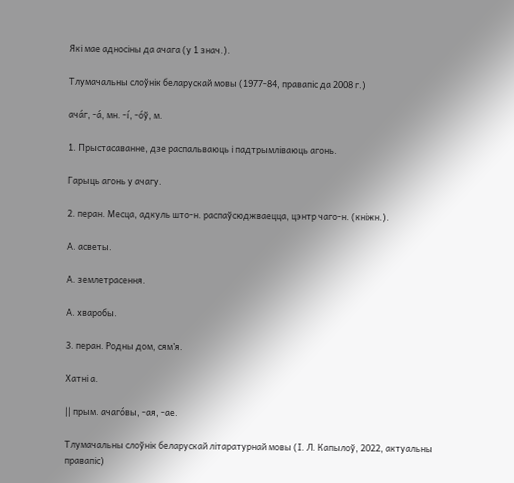Які мае адносіны да ачага (у 1 знач.).

Тлумачальны слоўнік беларускай мовы (1977-84, правапіс да 2008 г.)

ача́г, -а́, мн. -і́, -о́ў, м.

1. Прыстасаванне, дзе распальваюць і падтрымліваюць агонь.

Гарыць агонь у ачагу.

2. перан. Месца, адкуль што-н. распаўсюджваецца, цэнтр чаго-н. (кніжн.).

А. асветы.

А. землетрасення.

А. хваробы.

3. перан. Родны дом, сям’я.

Хатні а.

|| прым. ачаго́вы, -ая, -ае.

Тлумачальны слоўнік беларускай літаратурнай мовы (І. Л. Капылоў, 2022, актуальны правапіс)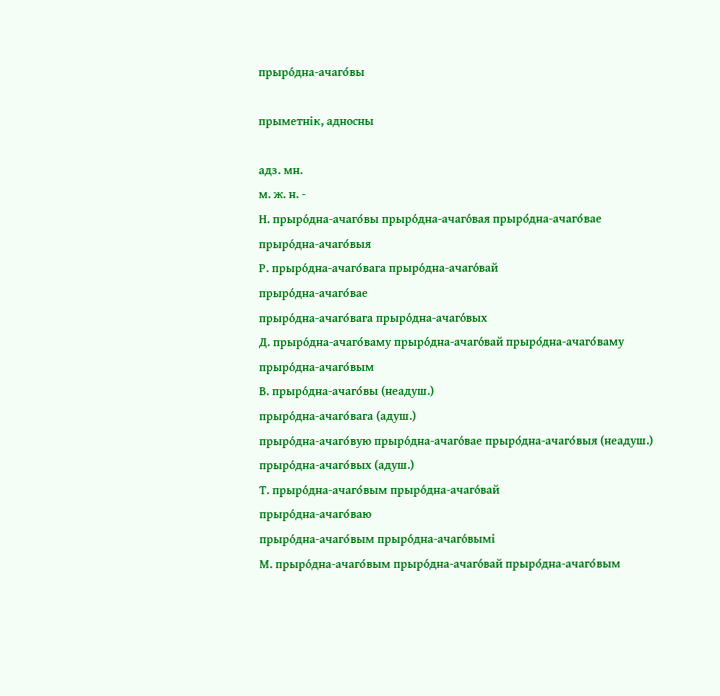прыро́дна-ачаго́вы

прыметнік, адносны

адз. мн.
м. ж. н. -
Н. прыро́дна-ачаго́вы прыро́дна-ачаго́вая прыро́дна-ачаго́вае прыро́дна-ачаго́выя
Р. прыро́дна-ачаго́вага прыро́дна-ачаго́вай
прыро́дна-ачаго́вае
прыро́дна-ачаго́вага прыро́дна-ачаго́вых
Д. прыро́дна-ачаго́ваму прыро́дна-ачаго́вай прыро́дна-ачаго́ваму прыро́дна-ачаго́вым
В. прыро́дна-ачаго́вы (неадуш.)
прыро́дна-ачаго́вага (адуш.)
прыро́дна-ачаго́вую прыро́дна-ачаго́вае прыро́дна-ачаго́выя (неадуш.)
прыро́дна-ачаго́вых (адуш.)
Т. прыро́дна-ачаго́вым прыро́дна-ачаго́вай
прыро́дна-ачаго́ваю
прыро́дна-ачаго́вым прыро́дна-ачаго́вымі
М. прыро́дна-ачаго́вым прыро́дна-ачаго́вай прыро́дна-ачаго́вым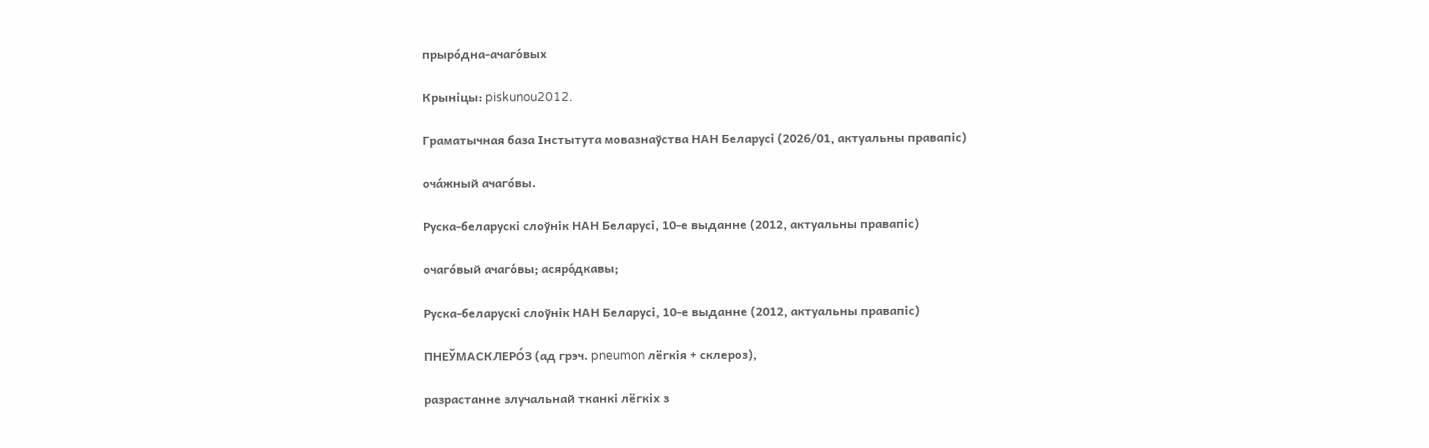прыро́дна-ачаго́вых

Крыніцы: piskunou2012.

Граматычная база Інстытута мовазнаўства НАН Беларусі (2026/01, актуальны правапіс)

оча́жный ачаго́вы.

Руска-беларускі слоўнік НАН Беларусі, 10-е выданне (2012, актуальны правапіс)

очаго́вый ачаго́вы; асяро́дкавы;

Руска-беларускі слоўнік НАН Беларусі, 10-е выданне (2012, актуальны правапіс)

ПНЕЎМАСКЛЕРО́З (ад грэч. pneumon лёгкія + склероз),

разрастанне злучальнай тканкі лёгкіх з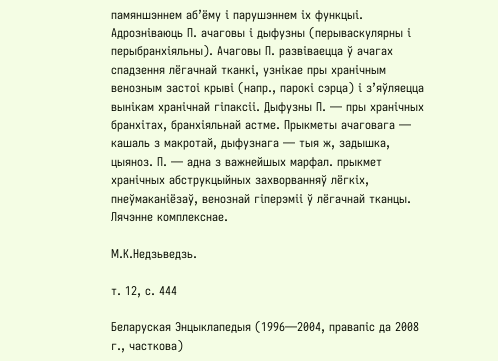памяншэннем аб’ёму і парушэннем іх функцыі. Адрозніваюць П. ачаговы і дыфузны (перываскулярны і перыбранхіяльны). Ачаговы П. развіваецца ў ачагах спадзення лёгачнай тканкі, узнікае пры хранічным венозным застоі крыві (напр., парокі сэрца) і з’яўляецца вынікам хранічнай гіпаксіі. Дыфузны П. — пры хранічных бранхітах, бранхіяльнай астме. Прыкметы ачаговага — кашаль з макротай, дыфузнага — тыя ж, задышка, цыяноз. П. — адна з важнейшых марфал. прыкмет хранічных абструкцыйных захворванняў лёгкіх, пнеўмаканіёзаў, венознай гіперэміі ў лёгачнай тканцы. Лячэнне комплекснае.

М.К.Недзьведзь.

т. 12, с. 444

Беларуская Энцыклапедыя (1996—2004, правапіс да 2008 г., часткова)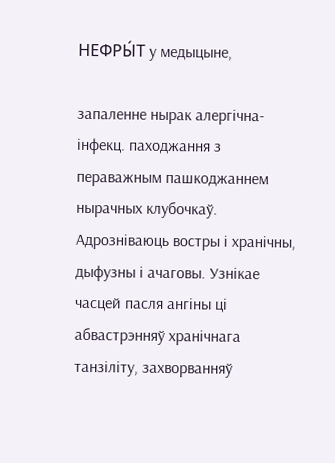НЕФРЫ́Т у медыцыне,

запаленне нырак алергічна-інфекц. паходжання з пераважным пашкоджаннем нырачных клубочкаў. Адрозніваюць востры і хранічны, дыфузны і ачаговы. Узнікае часцей пасля ангіны ці абвастрэнняў хранічнага танзіліту, захворванняў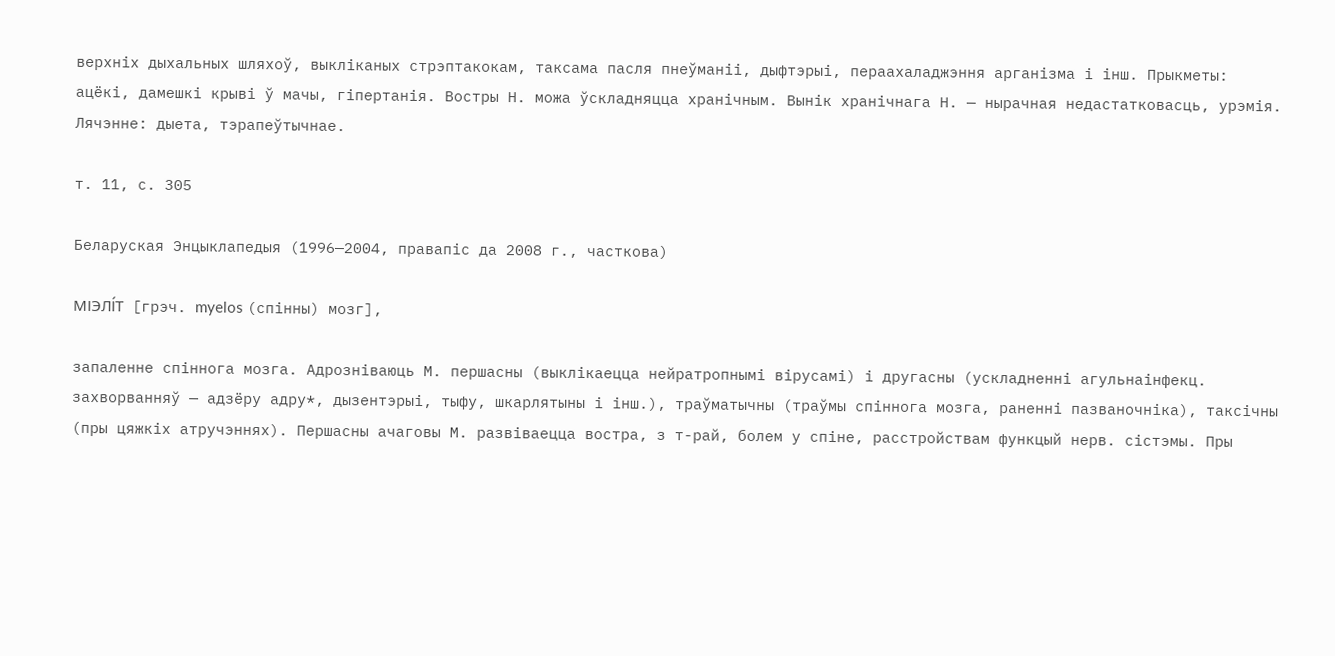верхніх дыхальных шляхоў, выкліканых стрэптакокам, таксама пасля пнеўманіі, дыфтэрыі, пераахаладжэння арганізма і інш. Прыкметы: ацёкі, дамешкі крыві ў мачы, гіпертанія. Востры Н. можа ўскладняцца хранічным. Вынік хранічнага Н. — нырачная недастатковасць, урэмія. Лячэнне: дыета, тэрапеўтычнае.

т. 11, с. 305

Беларуская Энцыклапедыя (1996—2004, правапіс да 2008 г., часткова)

МІЭЛІ́Т [грэч. myelos (спінны) мозг],

запаленне спіннога мозга. Адрозніваюць М. першасны (выклікаецца нейратропнымі вірусамі) і другасны (ускладненні агульнаінфекц. захворванняў — адзёру адру*, дызентэрыі, тыфу, шкарлятыны і інш.), траўматычны (траўмы спіннога мозга, раненні пазваночніка), таксічны (пры цяжкіх атручэннях). Першасны ачаговы М. развіваецца востра, з т-рай, болем у спіне, расстройствам функцый нерв. сістэмы. Пры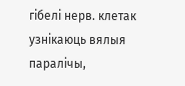гібелі нерв. клетак узнікаюць вялыя паралічы,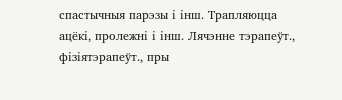спастычныя парэзы і інш. Трапляюцца ацёкі, пролежні і інш. Лячэнне тэрапеўт., фізіятэрапеўт., пры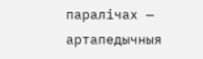паралічах — артапедычныя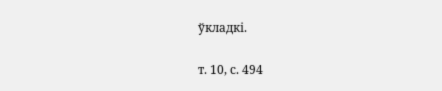ўкладкі.

т. 10, с. 494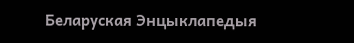Беларуская Энцыклапедыя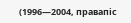(1996—2004, правапіс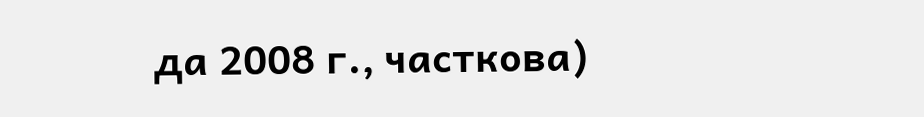да 2008 г., часткова)